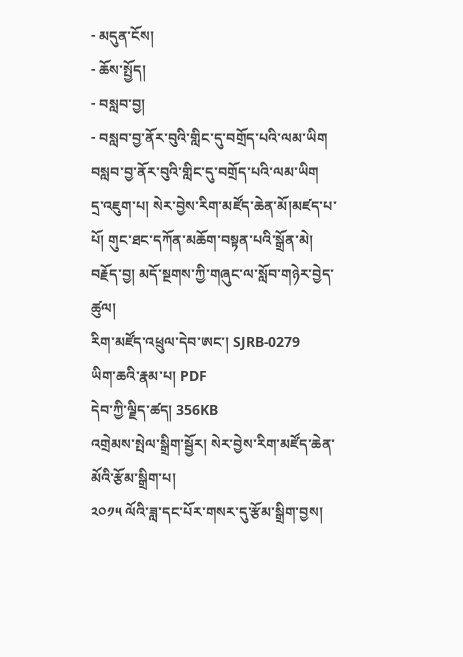- མདུན་ངོས།
- ཆོས་སྤྱོད།
- བསླབ་བྱ།
- བསླབ་བྱ་ནོར་བུའི་གླིང་དུ་བགྲོད་པའི་ལམ་ཡིག
བསླབ་བྱ་ནོར་བུའི་གླིང་དུ་བགྲོད་པའི་ལམ་ཡིག
དྲ་འཇུག་པ། སེར་བྱེས་རིག་མཛོད་ཆེན་མོ།མཛད་པ་པོ། གུང་ཐང་དཀོན་མཆོག་བསྟན་པའི་སྒྲོན་མེ།
བརྗོད་བྱ། མདོ་སྔགས་ཀྱི་གཞུང་ལ་སློབ་གཉེར་བྱེད་ཚུལ།
རིག་མཛོད་འཕྲུལ་དེབ་ཨང་། SJRB-0279
ཡིག་ཆའི་རྣམ་པ། PDF
དེབ་ཀྱི་ལྗིད་ཚད། 356KB
འགྲེམས་སྤེལ་སྒྲིག་སྦྱོར། སེར་བྱེས་རིག་མཛོད་ཆེན་མོའི་རྩོམ་སྒྲིག་པ།
༢༠༡༥ ལོའི་ཟླ་དང་པོར་གསར་དུ་རྩོམ་སྒྲིག་བྱས།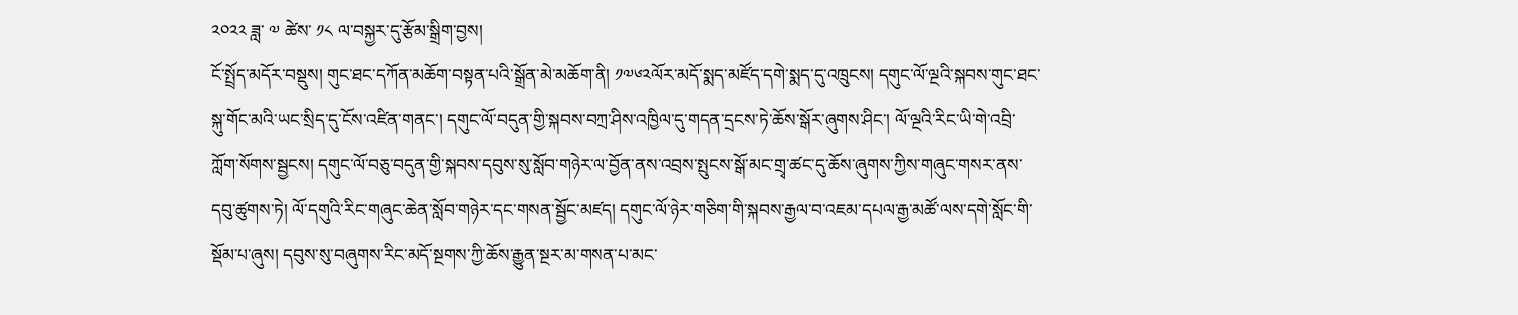༢༠༢༢ ཟླ་ ༧ ཚེས་ ༡༨ ལ་བསྐྱར་དུ་རྩོམ་སྒྲིག་བྱས།
ངོ་སྤྲོད་མདོར་བསྡུས། གུང་ཐང་དཀོན་མཆོག་བསྟན་པའི་སྒྲོན་མེ་མཆོག་ནི། ༡༧༦༢ལོར་མདོ་སྨད་མཛོད་དགེ་སྨད་དུ་འཁྲུངས། དགུང་ལོ་ལྔའི་སྐབས་གུང་ཐང་སྐུ་གོང་མའི་ཡང་སྲིད་དུ་ངོས་འཛིན་གནང་། དགུང་ལོ་བདུན་གྱི་སྐབས་བཀྲ་ཤིས་འཁྱིལ་དུ་གདན་དྲངས་ཏེ་ཆོས་སྒོར་ཞུགས་ཤིང་། ལོ་ལྔའི་རིང་ཡི་གེ་འབྲི་ཀློག་སོགས་སྦྱངས། དགུང་ལོ་བཅུ་བདུན་གྱི་སྐབས་དབུས་སུ་སློབ་གཉེར་ལ་བྱོན་ནས་འབྲས་སྤུངས་སྒོ་མང་གྲྭ་ཚང་དུ་ཆོས་ཞུགས་ཀྱིས་གཞུང་གསར་ནས་དབུ་ཚུགས་ཏེ། ལོ་དགུའི་རིང་གཞུང་ཆེན་སློབ་གཉེར་དང་གསན་སྦྱོང་མཛད། དགུང་ལོ་ཉེར་གཅིག་གི་སྐབས་རྒྱལ་བ་འཇམ་དཔལ་རྒྱ་མཚོ་ལས་དགེ་སློང་གི་སྡོམ་པ་ཞུས། དབུས་སུ་བཞུགས་རིང་མདོ་སྔགས་ཀྱི་ཆོས་རྒྱུན་སྔར་མ་གསན་པ་མང་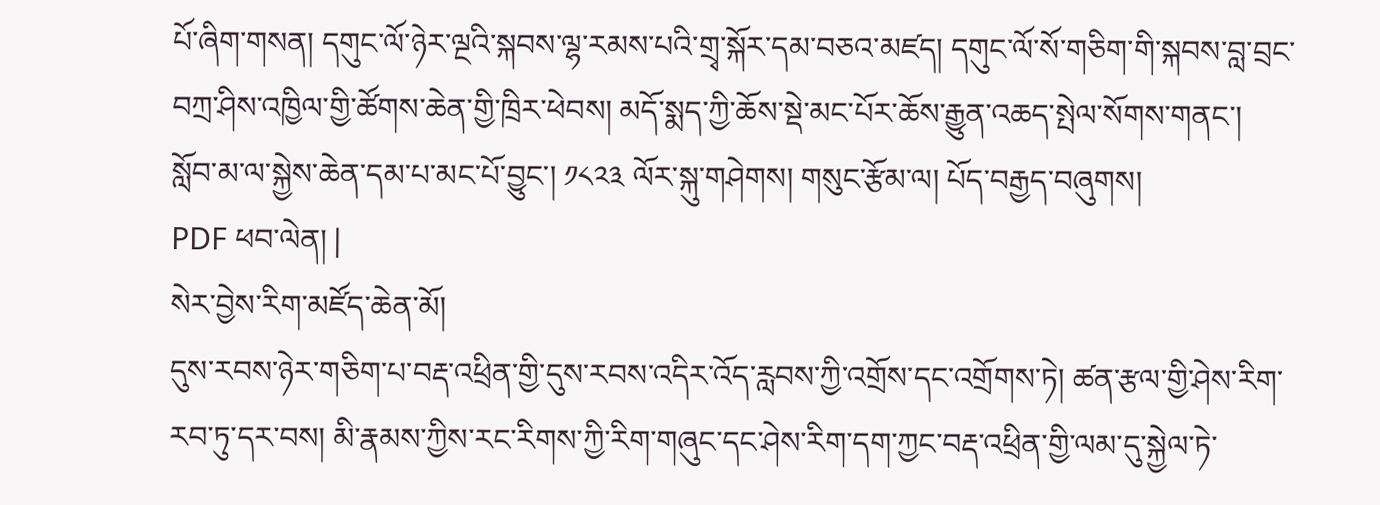པོ་ཞིག་གསན། དགུང་ལོ་ཉེར་ལྔའི་སྐབས་ལྷ་རམས་པའི་གྲྭ་སྐོར་དམ་བཅའ་མཛད། དགུང་ལོ་སོ་གཅིག་གི་སྐབས་བླ་བྲང་བཀྲ་ཤིས་འཁྱིལ་གྱི་ཚོགས་ཆེན་གྱི་ཁྲིར་ཕེབས། མདོ་སྨད་ཀྱི་ཆོས་སྡེ་མང་པོར་ཆོས་རྒྱུན་འཆད་སྤེལ་སོགས་གནང་། སློབ་མ་ལ་སྐྱེས་ཆེན་དམ་པ་མང་པོ་བྱུང་། ༡༨༢༣ ལོར་སྐུ་གཤེགས། གསུང་རྩོམ་ལ། པོད་བརྒྱད་བཞུགས།
PDF ཕབ་ལེན། |
སེར་བྱེས་རིག་མཛོད་ཆེན་མོ།
དུས་རབས་ཉེར་གཅིག་པ་བརྡ་འཕྲིན་གྱི་དུས་རབས་འདིར་འོད་རླབས་ཀྱི་འགྲོས་དང་འགྲོགས་ཏེ། ཚན་རྩལ་གྱི་ཤེས་རིག་རབ་ཏུ་དར་བས། མི་རྣམས་ཀྱིས་རང་རིགས་ཀྱི་རིག་གཞུང་དང་ཤེས་རིག་དག་ཀྱང་བརྡ་འཕྲིན་གྱི་ལམ་དུ་སྐྱེལ་ཏེ་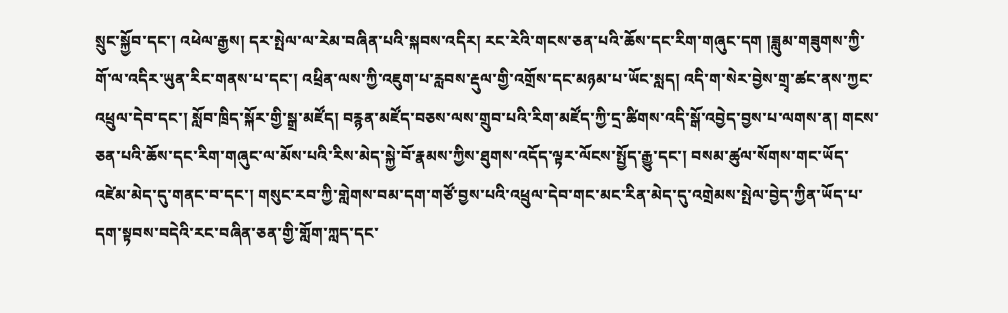སྲུང་སྐྱོབ་དང་། འཕེལ་རྒྱས། དར་སྤེལ་ལ་རེམ་བཞིན་པའི་སྐབས་འདིར། རང་རེའི་གངས་ཅན་པའི་ཆོས་དང་རིག་གཞུང་དག །ཟླུམ་གཟུགས་ཀྱི་གོ་ལ་འདིར་ཡུན་རིང་གནས་པ་དང་། འཕྲིན་ལས་ཀྱི་འཇུག་པ་རླབས་རྡུལ་གྱི་འགྲོས་དང་མཉམ་པ་ཡོང་སླད། འདི་ག་སེར་བྱེས་གྲྭ་ཚང་ནས་ཀྱང་འཕྲུལ་དེབ་དང་། སློབ་ཁྲིད་སྐོར་གྱི་སྒྲ་མཛོད། བརྙན་མཛོད་བཅས་ལས་གྲུབ་པའི་རིག་མཛོད་ཀྱི་དྲ་ཚིགས་འདི་སྒོ་འབྱེད་བྱས་པ་ལགས་ན། གངས་ཅན་པའི་ཆོས་དང་རིག་གཞུང་ལ་མོས་པའི་རིས་མེད་སྐྱེ་བོ་རྣམས་ཀྱིས་ཐུགས་འདོད་ལྟར་ལོངས་སྤྱོད་རྒྱུ་དང་། བསམ་ཚུལ་སོགས་གང་ཡོད་འཛེམ་མེད་དུ་གནང་བ་དང་། གསུང་རབ་ཀྱི་གླེགས་བམ་དག་གཙོ་བྱས་པའི་འཕྲུལ་དེབ་གང་མང་རིན་མེད་དུ་འགྲེམས་སྤེལ་བྱེད་ཀྱིན་ཡོད་པ་དག་སྟབས་བདེའི་རང་བཞིན་ཅན་གྱི་གློག་ཀླད་དང་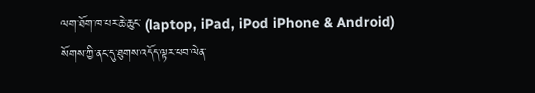ལག་ཐོག་ཁ་པར་ཆེ་ཆུང་ (laptop, iPad, iPod iPhone & Android) སོགས་ཀྱི་ནང་དུ་ཐུགས་འདོད་ལྟར་ཕབ་ལེན་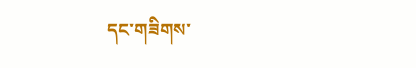དང་གཟིགས་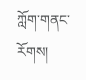ཀློག་གནང་རོགས།